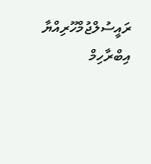ރައީސުލްޖުމްހޫރިއްޔާ އިބްރާހިމް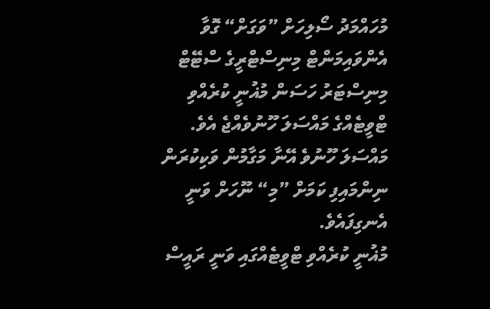މުހައްމަދު ސޯލިހަށް ”ވަގަށް“ ގޮވާ އެންވައިމަންޓް މިނިސްޓްރީގެ ސްޓޭޓް މިނިސްޓަރު ހަސަން މުޣުނީ ކުރެއްވި ޓްވީޓެއްގެ މައްސަލަ ހޫނުވެއްޖެ އެވެ. މައްސަލަ ހޫނުވެ އޭނާ މަގާމުން ވަކިކުރަން ނިންމައިފި ކަމަށް ”މި“ ނޫހަށް ވަނީ އެނގިފައެވެ.
މުޣުނީ ކުރެއްވި ޓްވީޓެއްގައި ވަނީ ރައީސް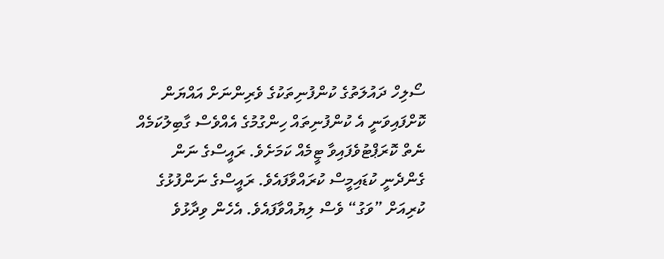ސޯލިހް ދައުލަތުގެ ކުންފުނިތަކުގެ ވެރިންނަށް އައްޔަން ކޮށްފައިވަނީ އެ ކުންފުނިތައް ހިންގުމުގެ އެއްވެސް ގާބިލުކަމެއް ނެތް ކޮރަޕްޓުވެފައިވާ ޓީމެއް ކަމަށެވެ. ރައީސްގެ ނަން ގެންދެނީ ކުޑައިމީސް ކުރައްވާފައެވެ. ރައީސްގެ ނަންފުޅުގެ ކުރިއަށް ”ވަގު“ ވެސް ލިޔުއްވާފައެވެ. އެހެން ވިދާޅުވެ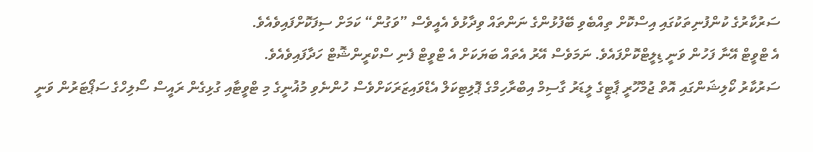ސަރުކާރުގެ ކުންފުނިތަކުގައި އިސްކޮށް ތިއްބެވި ބޭފުޅުންގެ ނަންތައް ވިދާޅުވެ އެއީވެސް ”ވަގުން“ ކަމަށް ސިފަކޮށްފައިވެއެވެ.
އެ ޓްވީޓް އޭނާ ފަހުން ވަނީ ޑިލީޓްކޮށްފައެވެ. ނަމަވެސް އޭރު އެތައް ބަޔަކަށް އެ ޓްވީޓް ފެނި ސްކްރީންޝޮޓް ހަދާފައިވެއެވެ.
ސަރުކާރު ކޯލިޝަންގައި އޮތް ޖުމްހޫރީ ޕާޓީގެ ލީޑަރު ގާސިމް އިބްރާހިމްގެ ޕޮލިޓިކަލް އެޑްވައިޒަރަކަށްވެސް ހުންނެވި މުޣުނީގެ މި ޓްވީޓާއި ގުޅިގެން ރައީސް ސޯލިހްގެ ސަޕޯޓަރުން ވަނީ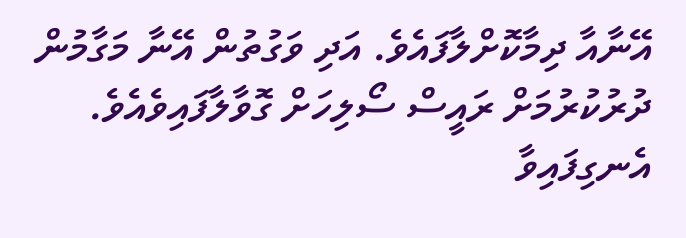އޭނާއާ ދިމާކޮށްލާފައެވެ. އަދި ވަގުތުން އޭނާ މަގާމުން ދުރުކުރުމަށް ރައީސް ސޯލިހަށް ގޮވާލާފައިވެއެވެ.
އެނގިފައިވާ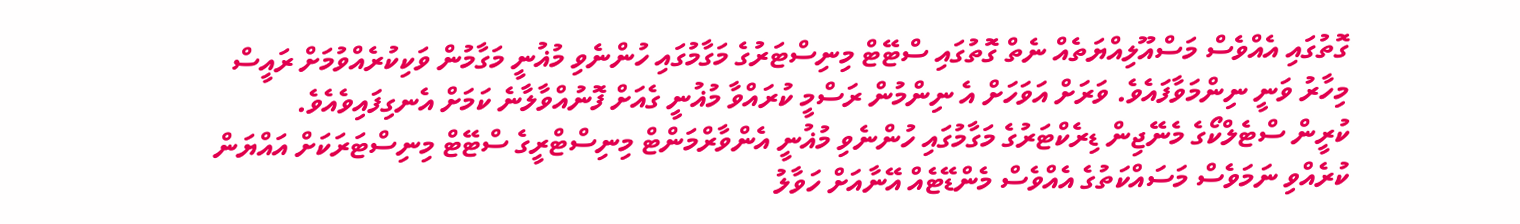ގޮތުގައި އެއްވެސް މަސްއޫލިއްޔަތެއް ނެތް ގޮތުގައި ސްޓޭޓް މިނިސްޓަރުގެ މަގާމުގައި ހުންނެވި މުޣުނީ މަގާމުން ވަކިކުރެއްވުމަށް ރައީސް މިހާރު ވަނީ ނިންމަވާފައެވެ. ވަރަށް އަވަހަށް އެ ނިންމުން ރަސްމީ ކުރައްވާ މުޣުނީ ގެއަށް ފޮނުއްވާލާނެ ކަމަށް އެނގިފައިވެއެވެ.
ކުރީން ސްޓެލްކޯގެ މެނޭޖިން ޑިރެކްޓަރުގެ މަގާމުގައި ހުންނެވި މުޣުނީ އެންވާރްމަންޓް މިނިސްޓްރީގެ ސްޓޭޓް މިނިސްޓަރަކަށް އައްޔަން ކުރެއްވި ނަމަވެސް މަސައްކަތުގެ އެއްވެސް މެންޑޭޓެއް އޭނާއަށް ހަވާލު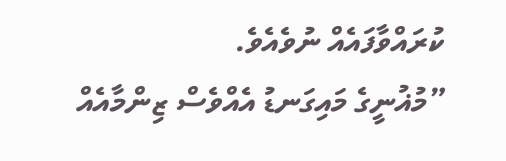ކުރައްވާފައެއް ނުވެއެވެ.
”މުޣުނީގެ މައިގަނޑު އެއްވެސް ޒިންމާއެއް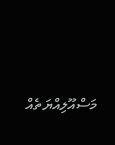މަސްއޫލިއްޔަތެއް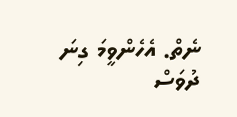ނެތް. އެހެންވީމަ ގިނަ ދުވަސް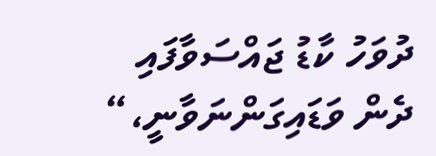ދުވަހު ކާޑު ޖައްސަވާފައި ދެން ވަޑައިގަންނަވާނީ،“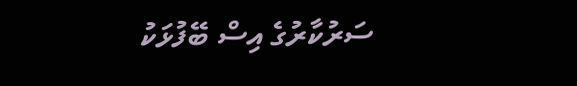ސަރުކާރުގެ އިސް ބޭފުޅަކު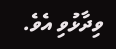ވިދާޅުވި އެވެ.